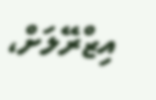އިޒްރޭލަށް،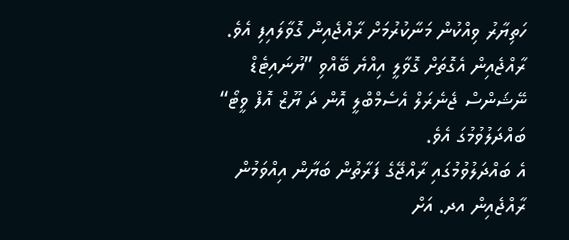ހަތިޔާރު ވިއްކުން މަނާކުރުމަށް ރާއްޖެއިން ގޮވާލައިފި އެވެ.
ރާއްޖެއިން އެގޮތަށް ގޮވާލީ އިއްޔެ ބޭއްވި ”ޔުނައިޓެޑް ނޭޝަންސް ޖެނެރަލް އެސެމްބްލީ އޮން ދަ ޔޫޒް އޮފް ވީޓޯ“ ބައްދަލުވުމުގަ އެވެ.
އެ ބައްދަލުވުމުގައި ރާއްޖޭގެ ފަރާތުން ބަޔާން އިއްވަމުން ރާއްޖެއިން އދ. އަށް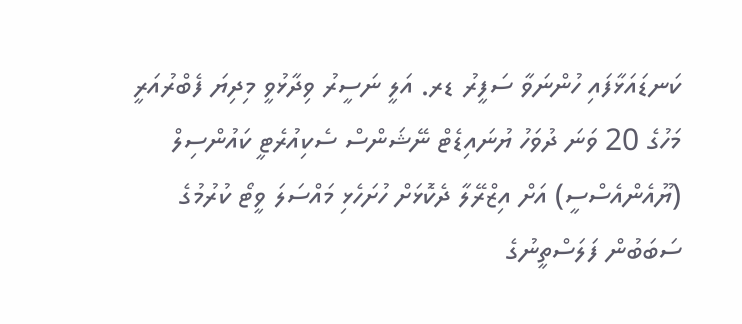ކަނޑައަޅާފައި ހުންނަވާ ސަފީރު ޑރ. އަލީ ނަސީރު ވިދާޅުވީ މިދިޔަ ފެބްރުއަރީ މަހުގެ 20 ވަނަ ދުވަހު ޔުނައިޑެޓް ނޭޝަންސް ސެކިއުރެޓީ ކައުންސިލް (ޔޫއެންއެސްސީ) އަށް އިޒްރޭލާ ދެކޮޅަށް ހުށަހެޅި މައްސަލަ ވީޓޯ ކުރުމުގެ ސަބަބުން ފަލަސްތީނުގެ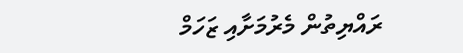ރައްޔިތުން މެރުމަށާއި ޒަހަމް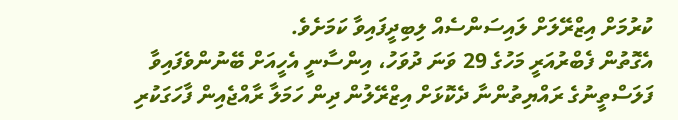ކުރުމަށް އިޒްރޭލަށް ލައިސަންސެއް ލިބިދީފައިވާ ކަމަށެވެ.
އެގޮތުން ފެބްރުއަރީ މަހުގެ 29 ވަނަ ދުވަހު، އިންސާނީ އެހީއަށް ބޭނުންވެފައިވާ ފަލަސްތީނުގެ ރައްޔިތުންނާ ދެކޮޅަށް އިޒްރޭލުން ދިން ހަމަލާ ރާއްޖެއިން ފާހަގަކުރި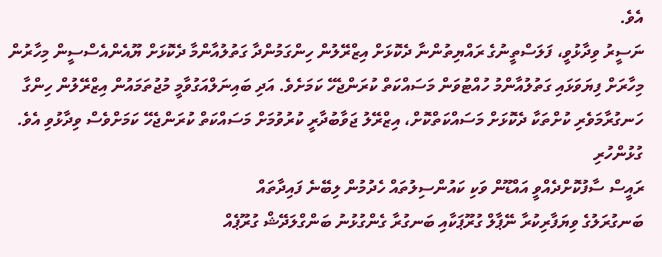އެވެ.
ނަސީރު ވިދާޅުވީ، ފަލަސްތީނުގެ ރައްޔިތުންނާ ދެކޮޅަށް އިޒްރޭލުން ހިންގަމުންދާ ގަތުލުއާންމާ ދެކޮޅަށް ޔޫއެންއެސްސީން މިހާރުން މިހާރަށް ފިޔަވަޅައި ގަތުލުއާންމު ހުއްޓުވަން މަސައްކަތް ކުރަންޖެހޭ ކަމަށެވެ. އަދި ބައިނަލްއަގުވާމީ މުޖުތަމައުން އިޒްރޭލުން ހިންގާ ހަނގުރާމަވެރި ކުށްތަކާ ދެކޮޅަށް މަސައްކަތްކޮށް، އިޒްރޭލު ޖަވާބުދާރީ ކުރުވުމަށް މަސައްކަތް ކުރަންޖެހޭ ކަމަށްވެސް ވިދާޅުވި އެވެ.
ގުޅުންހުރި
ރައީސް ސާފުކޮށްދެއްވީ އައްޑޫން ވަކި ކައުންސިލުތައް ހެދުމުން ލިބޭނެ ފައިދާތައް
ބަނގުރަލުގެ ވިޔަފާރިކުރާ ނޭޕާލް ގުރޫޕަކާއި ބަނގުރާ ގެންގުޅުނު ބަންގްލަދޭޝް ގުރޫޕެއް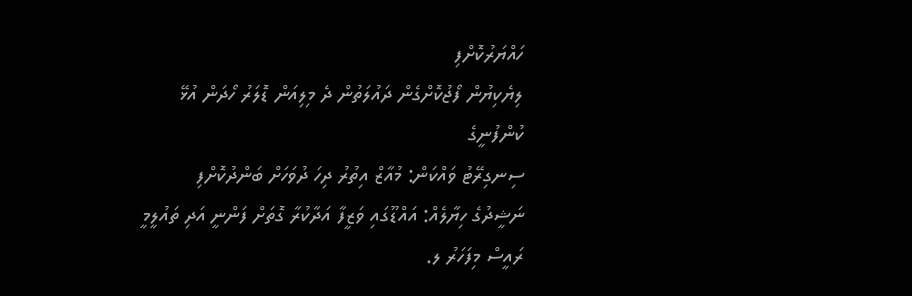ހައްޔަރުކޮށްފި
ލިޔެކިޔުން ފޯޖުކޮށްގެން ދައުލަތުން ދެ މިލިއަން ޑޮލަރު ހޯދަން އުޅޭ ކުންފުނީގެ
ސިނގިރޭޓު ވައްކަން: މުއާޒް އިތުރު ދިހަ ދުވަހަށް ބަންދުކޮށްފި
ނަޝީދުގެ ހިޔާލެއް: އައްޑޫގައި ވަޒީފާ އަދާކުރާ ގޮތަށް ފަންނީ އަދި ތައުލީމީ
ރައީސް މިފަހަރު ލ.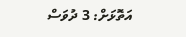އަތޮޅަށް: 3 ދުވަސް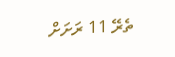ތެރޭ 11 ރަށަށް